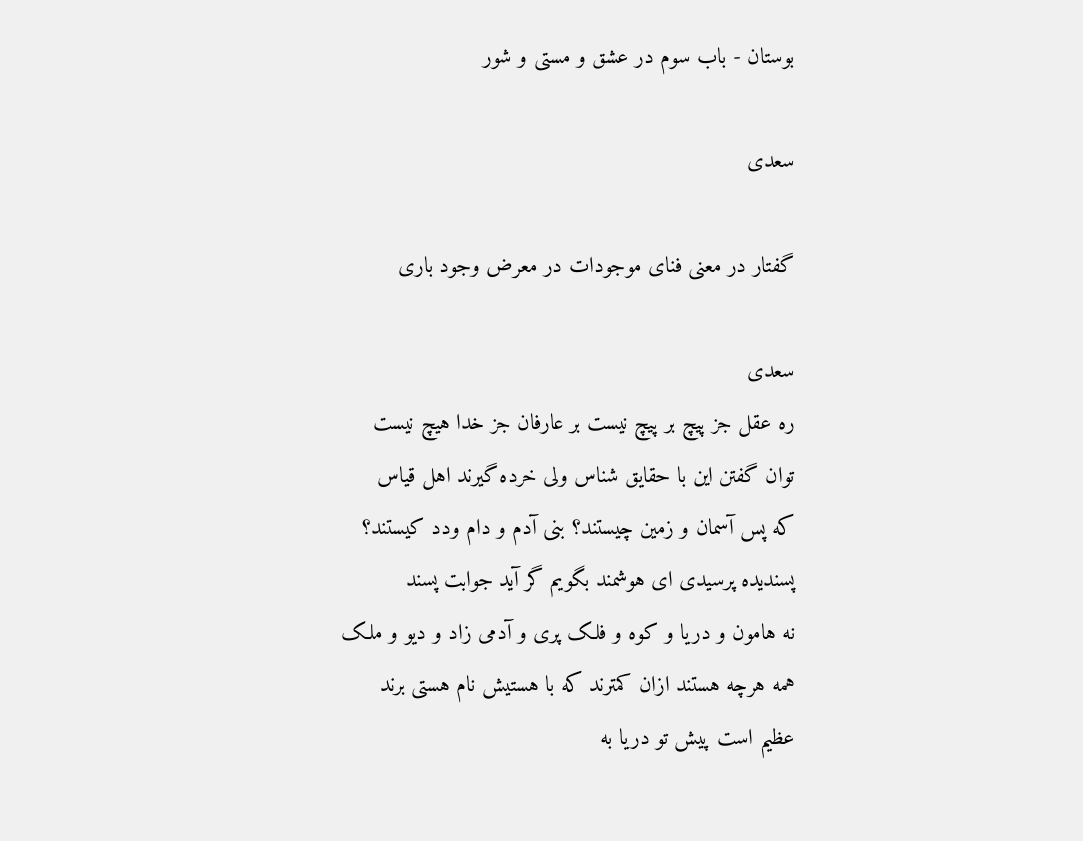بوستان - باب سوم در عشق و مستی و شور

سعدی

گفتار در معنی فنای موجودات در معرض وجود باری

سعدی
ره عقل جز پیچ بر پیچ نیست بر عارفان جز خدا هیچ نیست
توان گفتن این با حقایق شناس ولی خرده گیرند اهل قیاس
که پس آسمان و زمین چیستند؟ بنی آدم و دام ودد کیستند؟
پسندیده پرسیدی ای هوشمند بگویم گر آید جوابت پسند
نه هامون و دریا و کوه و فلک پری و آدمی زاد و دیو و ملک
همه هرچه هستند ازان کمترند که با هستیش نام هستی برند
عظیم است پیش تو دریا به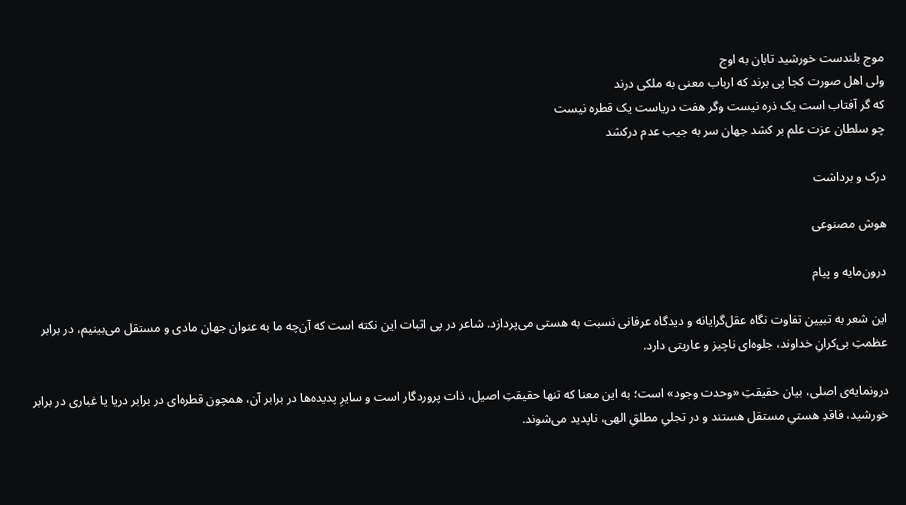موج بلندست خورشید تابان به اوج
ولی اهل صورت کجا پی برند که ارباب معنی به ملکی درند
که گر آفتاب است یک ذره نیست وگر هفت دریاست یک قطره نیست
چو سلطان عزت علم بر کشد جهان سر به جیب عدم درکشد

درک و برداشت

هوش مصنوعی

درون‌مایه و پیام

این شعر به تبیین تفاوت نگاه عقل‌گرایانه و دیدگاه عرفانی نسبت به هستی می‌پردازد. شاعر در پی اثبات این نکته است که آن‌چه ما به عنوان جهان مادی و مستقل می‌بینیم، در برابر عظمتِ بی‌کرانِ خداوند، جلوه‌ای ناچیز و عاریتی دارد.

درونمایه‌ی اصلی، بیان حقیقتِ «وحدت وجود» است؛ به این معنا که تنها حقیقتِ اصیل، ذات پروردگار است و سایرِ پدیده‌ها در برابر آن، همچون قطره‌ای در برابر دریا یا غباری در برابر خورشید، فاقدِ هستیِ مستقل هستند و در تجلیِ مطلقِ الهی، ناپدید می‌شوند.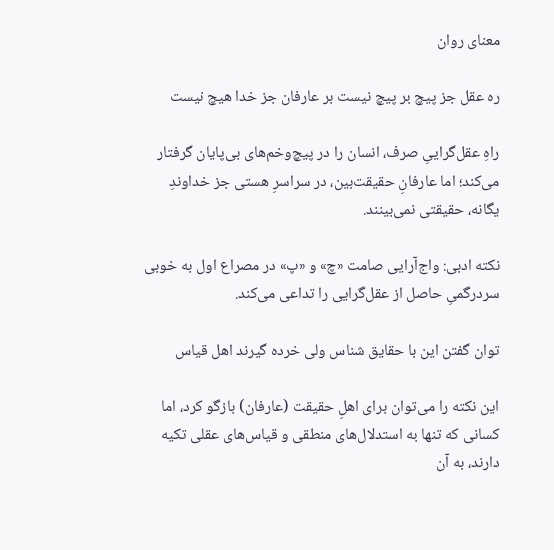معنای روان

ره عقل جز پیچ بر پیچ نیست بر عارفان جز خدا هیچ نیست

راهِ عقل‌گراییِ صرف، انسان را در پیچ‌وخم‌های بی‌پایان گرفتار می‌کند؛ اما عارفانِ حقیقت‌بین، در سراسرِ هستی جز خداوندِ یگانه، حقیقتی نمی‌بینند.

نکته ادبی: واج‌آرایی صامت «چ» و «پ» در مصراع اول به خوبی سردرگمیِ حاصل از عقل‌گرایی را تداعی می‌کند.

توان گفتن این با حقایق شناس ولی خرده گیرند اهل قیاس

این نکته را می‌توان برای اهلِ حقیقت (عارفان) بازگو کرد، اما کسانی که تنها به استدلال‌های منطقی و قیاس‌های عقلی تکیه دارند، به آن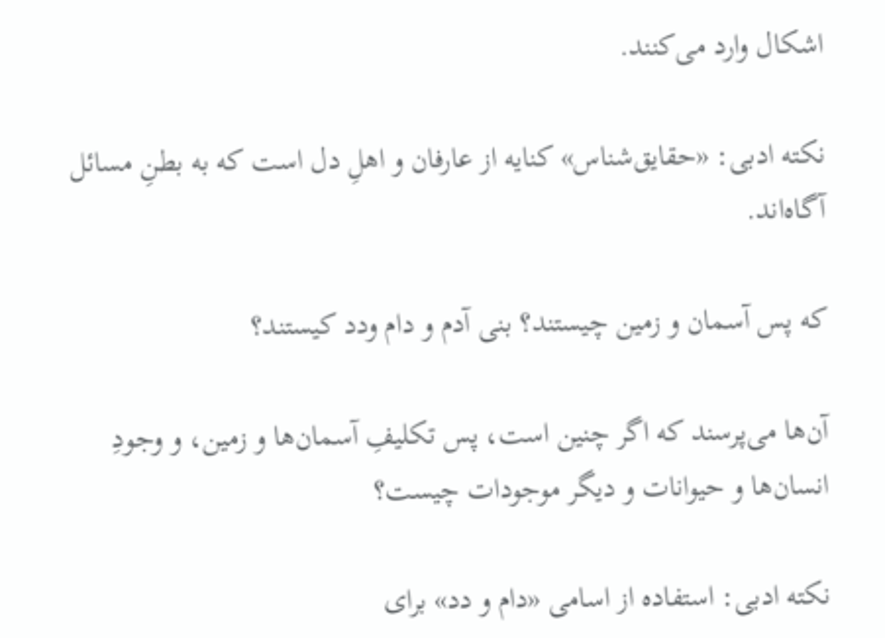اشکال وارد می‌کنند.

نکته ادبی: «حقایق‌شناس» کنایه از عارفان و اهلِ دل است که به بطنِ مسائل آگاه‌اند.

که پس آسمان و زمین چیستند؟ بنی آدم و دام ودد کیستند؟

آن‌ها می‌پرسند که اگر چنین است، پس تکلیفِ آسمان‌ها و زمین، و وجودِ انسان‌ها و حیوانات و دیگر موجودات چیست؟

نکته ادبی: استفاده از اسامی «دام و دد» برای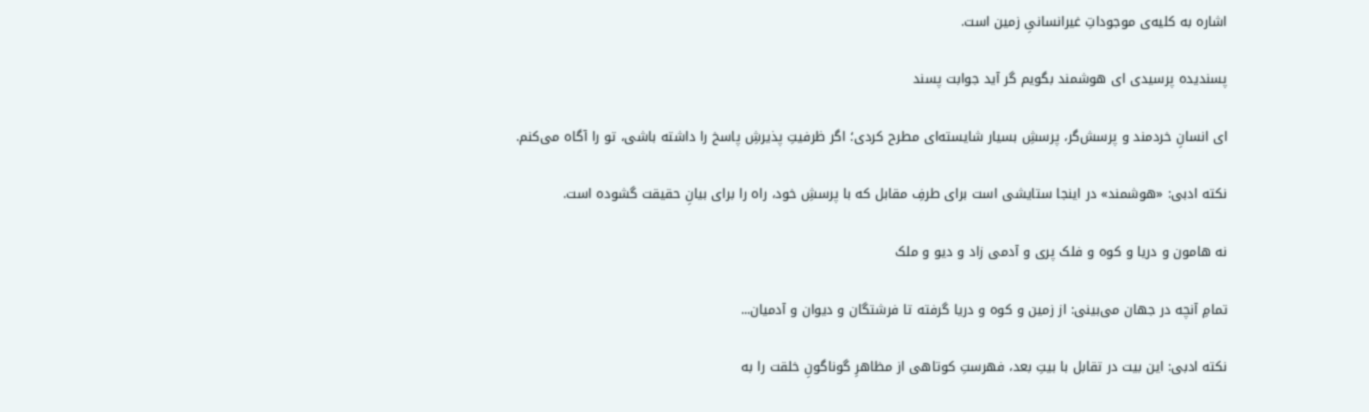اشاره به کلیه‌ی موجوداتِ غیرانسانیِ زمین است.

پسندیده پرسیدی ای هوشمند بگویم گر آید جوابت پسند

ای انسانِ خردمند و پرسش‌گر، پرسشِ بسیار شایسته‌ای مطرح کردی؛ اگر ظرفیتِ پذیرشِ پاسخ را داشته باشی، تو را آگاه می‌کنم.

نکته ادبی: «هوشمند» در اینجا ستایشی است برای طرفِ مقابل که با پرسشِ خود، راه را برای بیانِ حقیقت گشوده است.

نه هامون و دریا و کوه و فلک پری و آدمی زاد و دیو و ملک

تمامِ آنچه در جهان می‌بینی: از زمین و کوه و دریا گرفته تا فرشتگان و دیوان و آدمیان...

نکته ادبی: این بیت در تقابل با بیتِ بعد، فهرستِ کوتاهی از مظاهرِ گوناگونِ خلقت را به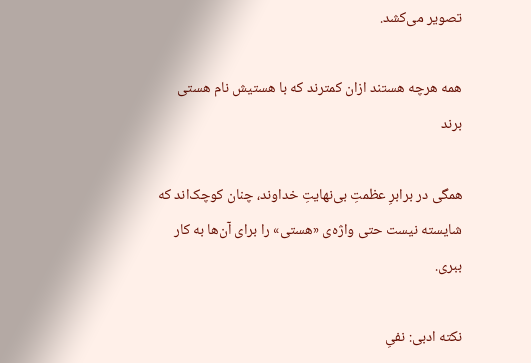تصویر می‌کشد.

همه هرچه هستند ازان کمترند که با هستیش نام هستی برند

همگی در برابرِ عظمتِ بی‌نهایتِ خداوند، چنان کوچک‌اند که شایسته نیست حتی واژه‌ی «هستی» را برای آن‌ها به کار ببری.

نکته ادبی: نفیِ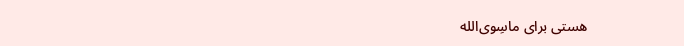هستی برای ماسِوی‌الله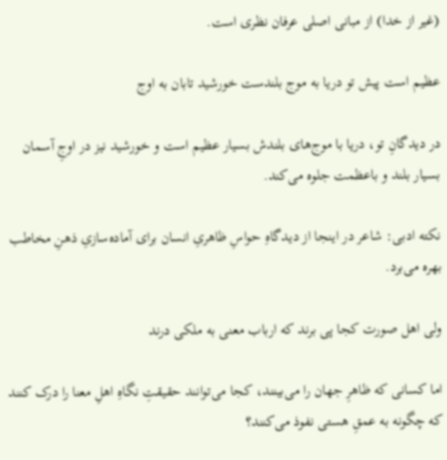(غیر از خدا) از مبانی اصلی عرفان نظری است.

عظیم است پیش تو دریا به موج بلندست خورشید تابان به اوج

در دیدگانِ تو، دریا با موج‌های بلندش بسیار عظیم است و خورشید نیز در اوجِ آسمان بسیار بلند و باعظمت جلوه می‌کند.

نکته ادبی: شاعر در اینجا از دیدگاهِ حواسِ ظاهریِ انسان برای آماده‌سازیِ ذهنِ مخاطب بهره می‌برد.

ولی اهل صورت کجا پی برند که ارباب معنی به ملکی درند

اما کسانی که ظاهرِ جهان را می‌بینند، کجا می‌توانند حقیقتِ نگاهِ اهلِ معنا را درک کنند که چگونه به عمقِ هستی نفوذ می‌کنند؟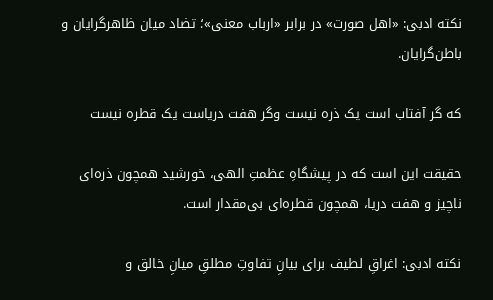نکته ادبی: «اهل صورت» در برابر «ارباب معنی»؛ تضاد میان ظاهرگرایان و باطن‌گرایان.

که گر آفتاب است یک ذره نیست وگر هفت دریاست یک قطره نیست

حقیقت این است که در پیشگاهِ عظمتِ الهی، خورشید همچون ذره‌ای ناچیز و هفت دریا، همچون قطره‌ای بی‌مقدار است.

نکته ادبی: اغراقِ لطیف برای بیانِ تفاوتِ مطلقِ میانِ خالق و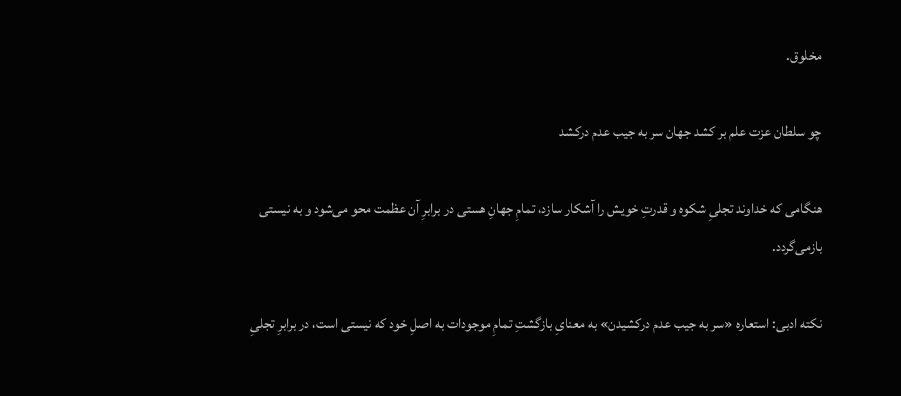مخلوق.

چو سلطان عزت علم بر کشد جهان سر به جیب عدم درکشد

هنگامی که خداوند تجلیِ شکوه و قدرتِ خویش را آشکار سازد، تمامِ جهانِ هستی در برابرِ آن عظمت محو می‌شود و به نیستی بازمی‌گردد.

نکته ادبی: استعاره «سر به جیب عدم درکشیدن» به معنایِ بازگشتِ تمامِ موجودات به اصلِ خود که نیستی است، در برابرِ تجلیِ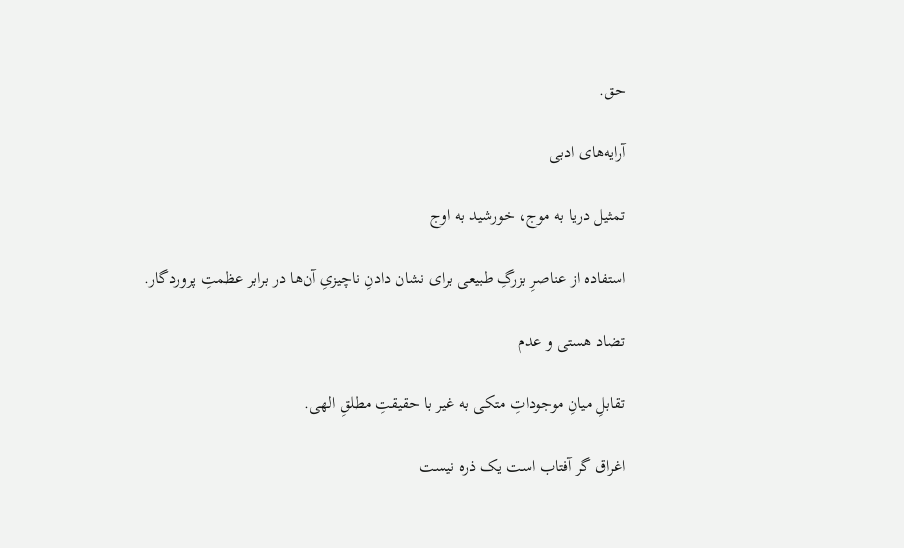حق.

آرایه‌های ادبی

تمثیل دریا به موج، خورشید به اوج

استفاده از عناصرِ بزرگِ طبیعی برای نشان دادنِ ناچیزیِ آن‌ها در برابر عظمتِ پروردگار.

تضاد هستی و عدم

تقابلِ میانِ موجوداتِ متکی به غیر با حقیقتِ مطلقِ الهی.

اغراق گر آفتاب است یک ذره نیست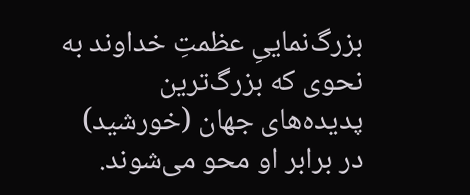بزرگ‌نماییِ عظمتِ خداوند به نحوی که بزرگ‌ترین پدیده‌های جهان (خورشید) در برابر او محو می‌شوند.